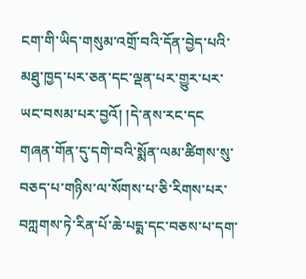ངག་གི་ཡིད་གསུམ་འགྲོ་བའི་དོན་བྱེད་པའི་མཐུ་ཁྱད་པར་ཅན་དང་ལྡན་པར་གྱུར་པར་ཡང་བསམ་པར་བྱའོ། །དེ་ནས་རང་དང གཞན་གོན་དུ་དགེ་བའི་སྨོན་ལམ་ཚིགས་སུ་བཅད་པ་གཉིས་ལ་སོགས་པ་ཅི་རིགས་པར་བཀླགས་ཏེ་རིན་པོ་ཆེ་པདྨ་དང་བཅས་པ་དག་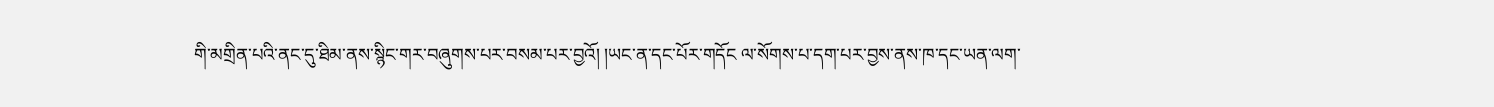གི་མགྲིན་པའི་ནང་དུ་ཐིམ་ནས་སྙིང་གར་བཞུགས་པར་བསམ་པར་བྱའོ། །ཡང་ན་དང་པོར་གདོང ལ་སོགས་པ་དག་པར་བྱས་ནས་ཁ་དང་ཡན་ལག་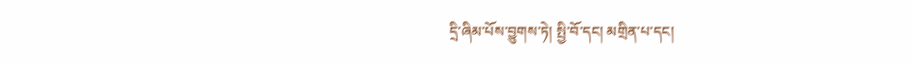དྲི་ཞིམ་པོས་བྱུགས་ཏེ། སྤྱི་བོ་དང། མགྲིན་པ་དང།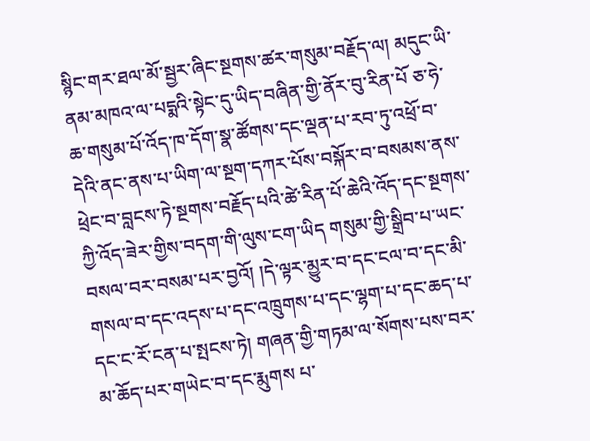སྙིང་གར་ཐལ་མོ་སྦྱར་ཞིང་སྔགས་ཚར་གསུམ་བརྗོད་ལ། མདུང་ཡི་ནམ་མཁའ་ལ་པདྨའི་སྟེང་དུ་ཡིད་བཞིན་གྱི་ནོར་བུ་རིན་པོ ཅ་ཧེ་ཆ་གསུམ་པོ་འོད་ཁ་དོག་སྣ་ཚོགས་དང་ལྡན་པ་རབ་ཏུ་འཕྲོ་བ་དེའི་ནང་ནས་པ་ཡིག་ལ་སྔག་དཀར་པོས་བསྐོར་བ་བསམས་ནས་ཕྲེང་བ་བླངས་ཏེ་སྔགས་བརྗོད་པའི་ཚེ་རིན་པོ་ཆེའི་འོད་དང་སྔགས་ཀྱི་འོད་ཟེར་གྱིས་བདག་གི་ལུས་ངག་ཡིད གསུམ་གྱི་སྒྲིབ་པ་ཡང་བསལ་བར་བསམ་པར་བྱའོ། །དེ་ལྟར་མྱུར་བ་དང་ངལ་བ་དང་མི་གསལ་བ་དང་འདས་པ་དང་འཁྲུགས་པ་དང་ལྷག་པ་དང་ཆད་པ་དང་ང་རོ་ངན་པ་སྤངས་ཏེ། གཞན་གྱི་གཏམ་ལ་སོགས་པས་བར་མ་ཆོད་པར་གཡེང་བ་དང་རྨུགས པ་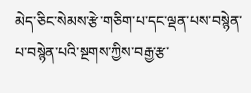མེད་ཅིང་སེམས་རྩེ་གཅིག་པ་དང་ལྡན་པས་བསྙེན་པ་བསྙེན་པའི་སྔགས་ཀྱིས་བརྒྱ་རྩ་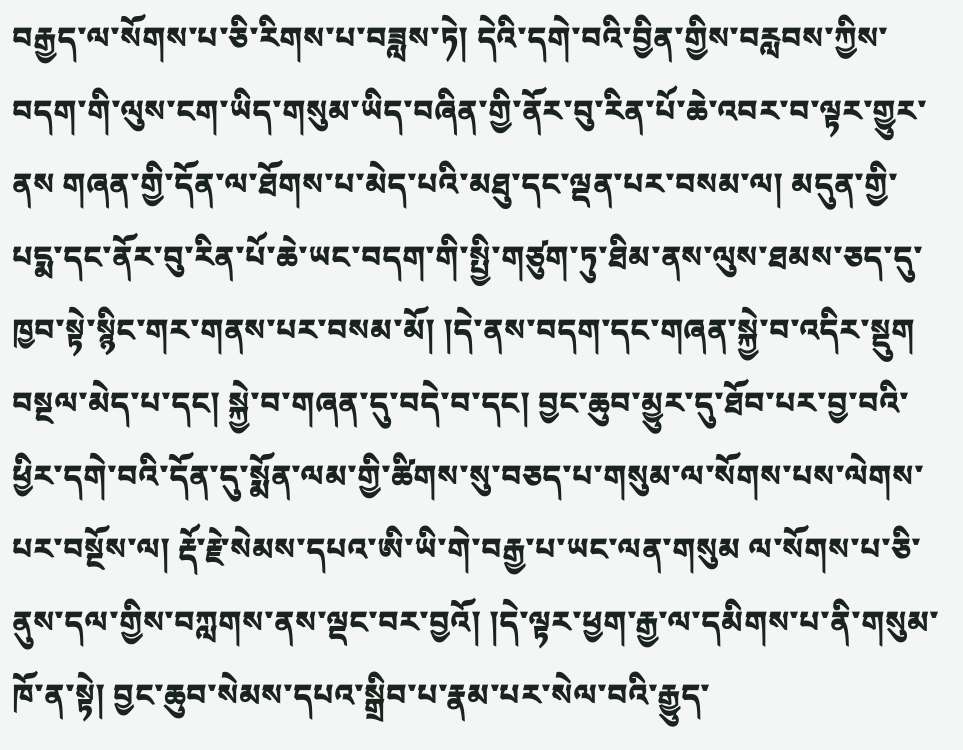བརྒྱད་ལ་སོགས་པ་ཅི་རིགས་པ་བཟླས་ཏེ། དེའི་དགེ་བའི་བྱིན་གྱིས་བརླབས་ཀྱིས་བདག་གི་ལུས་ངག་ཡིད་གསུམ་ཡིད་བཞིན་གྱི་ནོར་བུ་རིན་པོ་ཆེ་འབར་བ་ལྟར་གྱུར་ནས གཞན་གྱི་དོན་ལ་ཐོགས་པ་མེད་པའི་མཐུ་དང་ལྡན་པར་བསམ་ལ། མདུན་གྱི་པདྨ་དང་ནོར་བུ་རིན་པོ་ཆེ་ཡང་བདག་གི་སྤྱི་གཙུག་ཏུ་ཐིམ་ནས་ལུས་ཐམས་ཅད་དུ་ཁྱབ་སྟེ་སྙིང་གར་གནས་པར་བསམ་མོ། །དེ་ནས་བདག་དང་གཞན་སྐྱེ་བ་འདིར་སྡུག བསྔལ་མེད་པ་དང། སྐྱེ་བ་གཞན་དུ་བདེ་བ་དང། བྱང་ཆུབ་མྱུར་དུ་ཐོབ་པར་བྱ་བའི་ཕྱིར་དགེ་བའི་དོན་དུ་སྨོན་ལམ་གྱི་ཚིགས་སུ་བཅད་པ་གསུམ་ལ་སོགས་པས་ལེགས་པར་བསྔོས་ལ། རྡོ་རྗེ་སེམས་དཔའ་ཨི་ཡི་གེ་བརྒྱ་པ་ཡང་ལན་གསུམ ལ་སོགས་པ་ཅི་ནུས་དལ་གྱིས་བཀླགས་ནས་ལྡང་བར་བྱའོ། །དེ་ལྟར་ཕྱག་རྒྱ་ལ་དམིགས་པ་ནི་གསུམ་ཁོ་ན་སྟེ། བྱང་ཆུབ་སེམས་དཔའ་སྒྲིབ་པ་རྣམ་པར་སེལ་བའི་རྒྱུད་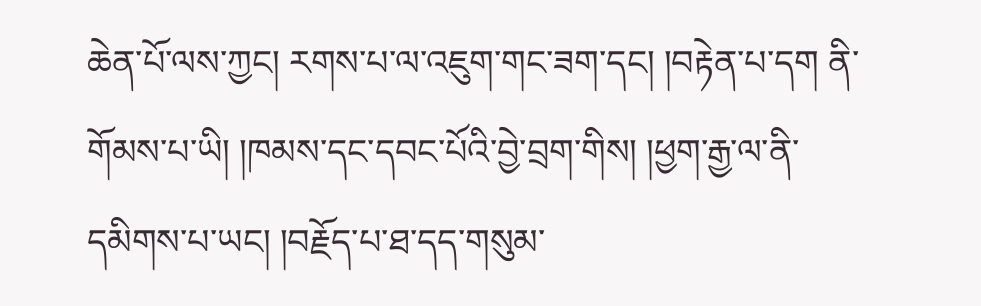ཆེན་པོ་ལས་ཀྱང། རགས་པ་ལ་འཇུག་གང་ཟག་དང། །བརྟེན་པ་དག ནི་གོམས་པ་ཡི། །ཁམས་དང་དབང་པོའི་བྱེ་བྲག་གིས། །ཕྱག་རྒྱ་ལ་ནི་དམིགས་པ་ཡང། །བརྗོད་པ་ཐ་དད་གསུམ་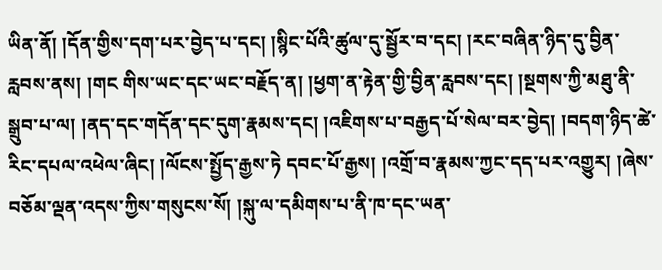ཡིན་ནོ། །དོན་གྱིས་དག་པར་བྱེད་པ་དང། །སྙིང་པོའི་ཚུལ་དུ་སྦྱོར་བ་དང། །རང་བཞིན་ཉིད་དུ་བྱིན་རླབས་ནས། །གང གིས་ཡང་དང་ཡང་བརྗོད་ན། །ཕྱག་ན་རྟེན་གྱི་བྱིན་རླབས་དང། །སྔགས་ཀྱི་མཐུ་ནི་སྒྲུབ་པ་ལ། །ནད་དང་གདོན་དང་དུག་རྣམས་དང། །འཇིགས་པ་བརྒྱད་པོ་སེལ་བར་བྱེད། །བདག་ཉིད་ཚེ་རིང་དཔལ་འཕེལ་ཞིང། །ལོངས་སྤྱོད་རྒྱས་ཏེ དབང་པོ་རྒྱས། །འགྲོ་བ་རྣམས་ཀྱང་དད་པར་འགྱུར། །ཞེས་བཅོམ་ལྡན་འདས་ཀྱིས་གསུངས་སོ། །སྐུ་ལ་དམིགས་པ་ནི་ཁ་དང་ཡན་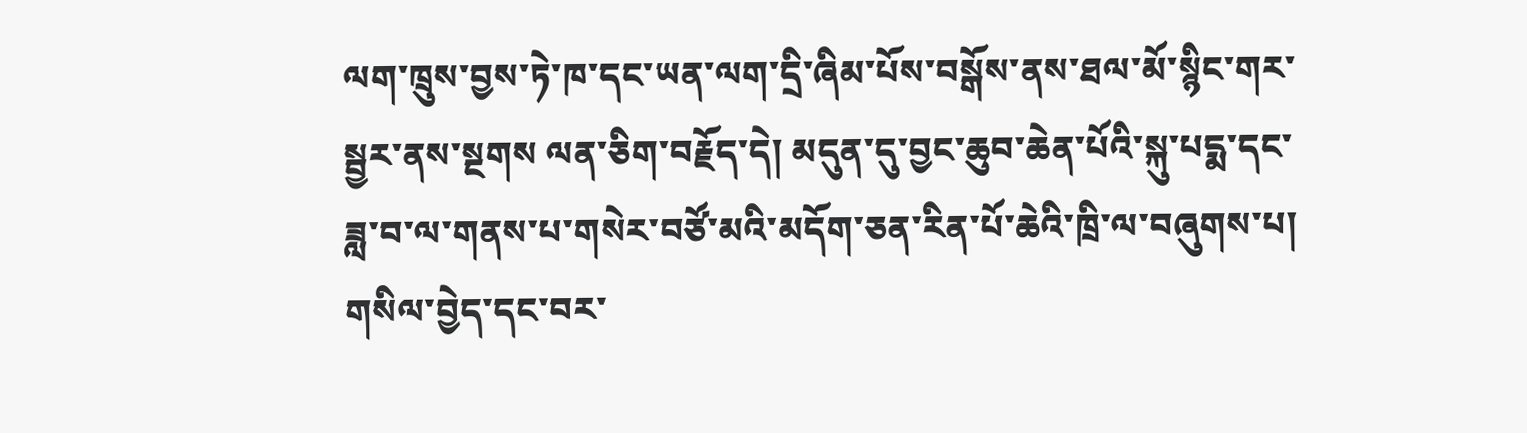ལག་ཁྲུས་བྱས་ཏེ་ཁ་དང་ཡན་ལག་དྲི་ཞིམ་པོས་བསྒོས་ནས་ཐལ་མོ་སྙིང་གར་སྦྱར་ནས་སྔགས ལན་ཅིག་བརྗོད་དེ། མདུན་དུ་བྱང་ཆུབ་ཆེན་པོའི་སྐུ་པདྨ་དང་ཟླ་བ་ལ་གནས་པ་གསེར་བཙོ་མའི་མདོག་ཅན་རིན་པོ་ཆེའི་ཁྲི་ལ་བཞུགས་པ། གསིལ་བྱེད་དང་བར་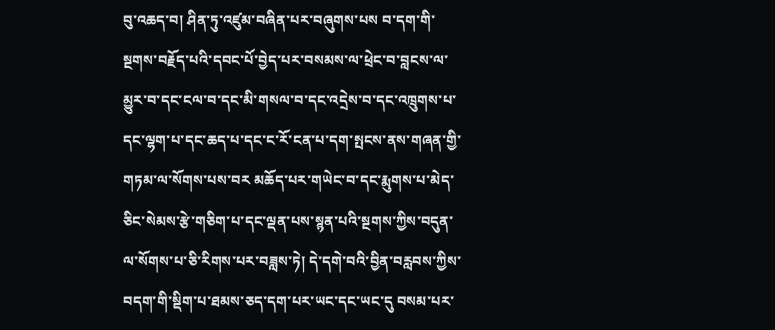བུ་འཆད་བ། ཤིན་ཏུ་འཛུམ་བཞིན་པར་བཞུགས་པས བ་དག་གི་སྔགས་བརྗོད་པའི་དབང་པོ་བྱེད་པར་བསམས་ལ་ཕྲེང་བ་བླངས་ལ་མྱུར་བ་དང་ངལ་བ་དང་མི་གསལ་བ་དང་འདྲེས་བ་དང་འཁྲུགས་པ་དང་ལྷག་པ་དང་ཆད་པ་དང་ང་རོ་ངན་པ་དག་སྤངས་ནས་གཞན་གྱི་གཏམ་ལ་སོགས་པས་བར མཆོད་པར་གཡེང་བ་དང་རྨུགས་པ་མེད་ཅིང་སེམས་རྩེ་གཅིག་པ་དང་ལྡན་པས་སྙན་པའི་སྔགས་ཀྱིས་བདུན་ལ་སོགས་པ་ཅི་རིགས་པར་བཟླས་ཏེ། དེ་དགེ་བའི་བྱིན་བརླབས་ཀྱིས་བདག་གི་སྡིག་པ་ཐམས་ཅད་དག་པར་ཡང་དང་ཡང་དུ བསམ་པར་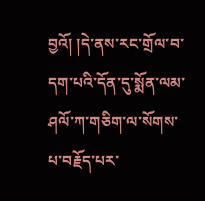བྱའོ། །དེ་ནས་རང་གྲོལ་བ་དག་པའི་དོན་དུ་སྨོན་ལམ་ཤལོ་ཀ་གཅིག་ལ་སོགས་པ་བརྗོད་པར་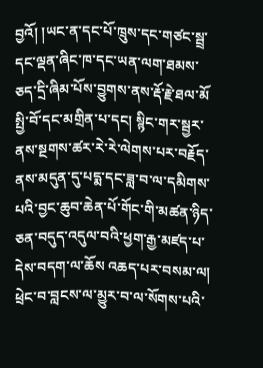བྱའོ། །ཡང་ན་དང་པོ་ཁྲུས་དང་གཙང་སྦྲ་དང་ལྡན་ཞིང་ཁ་དང་ཡན་ལག་ཐམས་ཅད་དྲི་ཞིམ་པོས་བྱུགས་ནས་རྡོ་རྗེ་ཐལ་མོ སྤྱི་བོ་དང་མགྲིན་པ་དང། སྙིང་གར་སྦྱར་ནས་སྔགས་ཚར་རེ་རེ་ལེགས་པར་བརྗོད་ནས་མདུན་དུ་པདྨ་དང་ཟླ་བ་ལ་དམིགས་པའི་བྱང་ཆུབ་ཆེན་པོ་གོང་གི་མཚན་ཉིད་ཅན་བདུད་འདུལ་བའི་ཕྱག་རྒྱ་མཛད་པ་དེས་བདག་ལ་ཆོས འཆད་པར་བསམ་ལ། ཕྲེང་བ་བླངས་ལ་མྱུར་བ་ལ་སོགས་པའི་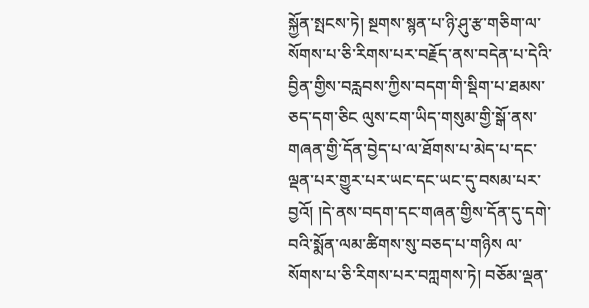སྐྱོན་སྤངས་ཏེ། སྔགས་སྙན་པ་ཉི་ཤུ་རྩ་གཅིག་ལ་སོགས་པ་ཅི་རིགས་པར་བརྗོད་ནས་བདེན་པ་དེའི་བྱིན་གྱིས་བརླབས་ཀྱིས་བདག་གི་སྡིག་པ་ཐམས་ཅད་དག་ཅིང ལུས་ངག་ཡིད་གསུམ་གྱི་སྒོ་ནས་གཞན་གྱི་དོན་བྱེད་པ་ལ་ཐོགས་པ་མེད་པ་དང་ལྡན་པར་གྱུར་པར་ཡང་དང་ཡང་དུ་བསམ་པར་བྱའོ། །དེ་ནས་བདག་དང་གཞན་གྱིས་དོན་དུ་དགེ་བའི་སྨོན་ལམ་ཚིགས་སུ་བཅད་པ་གཉིས ལ་སོགས་པ་ཅི་རིགས་པར་བཀླགས་ཏེ། བཅོམ་ལྡན་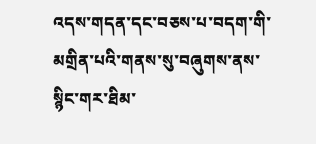འདས་གདན་དང་བཅས་པ་བདག་གི་མགྲིན་པའི་གནས་སུ་བཞུགས་ནས་སྙིང་གར་ཐིམ་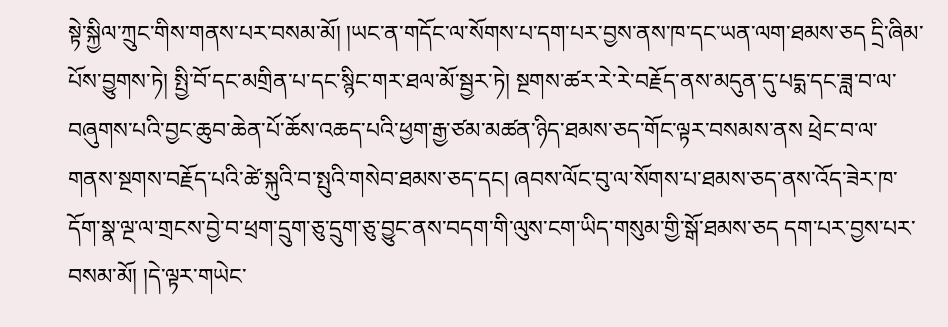སྟེ་སྐྱིལ་ཀྲུང་གིས་གནས་པར་བསམ་མོ། །ཡང་ན་གདོང་ལ་སོགས་པ་དག་པར་བྱས་ནས་ཁ་དང་ཡན་ལག་ཐམས་ཅད དྲི་ཞིམ་པོས་བྱུགས་ཏེ། སྤྱི་བོ་དང་མགྲིན་པ་དང་སྙིང་གར་ཐལ་མོ་སྦྱར་ཏེ། སྔགས་ཚར་རེ་རེ་བརྗོད་ནས་མདུན་དུ་པདྨ་དང་ཟླ་བ་ལ་བཞུགས་པའི་བྱང་ཆུབ་ཆེན་པོ་ཆོས་འཆད་པའི་ཕྱག་རྒྱ་ཙམ་མཚན་ཉིད་ཐམས་ཅད་གོང་ལྟར་བསམས་ནས ཕྲེང་བ་ལ་གནས་སྔགས་བརྗོད་པའི་ཚེ་སྐུའི་བ་སྤུའི་གསེབ་ཐམས་ཅད་དང། ཞབས་ལོང་བུ་ལ་སོགས་པ་ཐམས་ཅད་ནས་འོད་ཟེར་ཁ་དོག་སྣ་ལྔ་ལ་གྲངས་བྱེ་བ་ཕྲག་དྲུག་ཅུ་དྲུག་ཅུ་བྱུང་ནས་བདག་གི་ལུས་ངག་ཡིད་གསུམ་གྱི་སྒོ་ཐམས་ཅད དག་པར་བྱས་པར་བསམ་མོ། །དེ་ལྟར་གཡེང་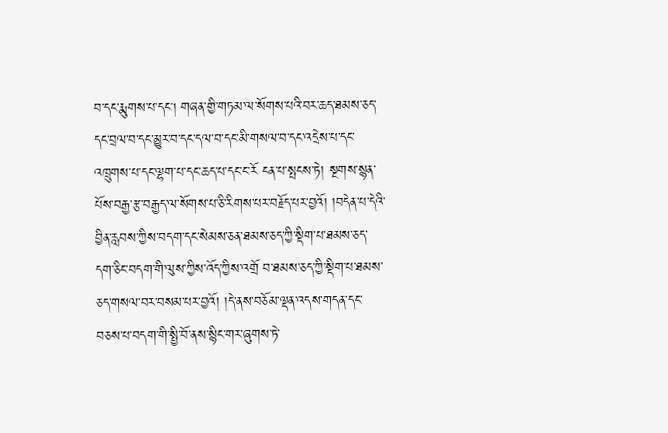བ་དང་རྨུགས་པ་དང། གཞན་གྱི་གཏམ་ལ་སོགས་པའི་བར་ཆད་ཐམས་ཅད་དང་བྲལ་བ་དང་མྱུར་བ་དང་དལ་བ་དང་མི་གསལ་བ་དང་འདྲེས་པ་དང་འཁྲུགས་པ་དང་ལྷག་པ་དང་ཆད་པ་དང་ང་རོ ངན་པ་སྤངས་ཏེ། སྔགས་སྙན་པོས་བརྒྱ་རྩ་བརྒྱད་ལ་སོགས་པ་ཅི་རིགས་པར་བརྗོད་པར་བྱའོ། །བདེན་པ་དེའི་བྱིན་རླབས་ཀྱིས་བདག་དང་སེམས་ཅན་ཐམས་ཅད་ཀྱི་སྡིག་པ་ཐམས་ཅད་དག་ཅིང་བདག་གི་ལུས་ཀྱིས་འོད་ཀྱིས་འགྲོ བ་ཐམས་ཅད་ཀྱི་སྡིག་པ་ཐམས་ཅད་གསལ་བར་བསམ་པར་བྱའོ། །དེ་ནས་བཅོམ་ལྡན་འདས་གདན་དང་བཅས་པ་བདག་གི་སྤྱི་བོ་ནས་སྙིང་གར་ཞུགས་ཏེ་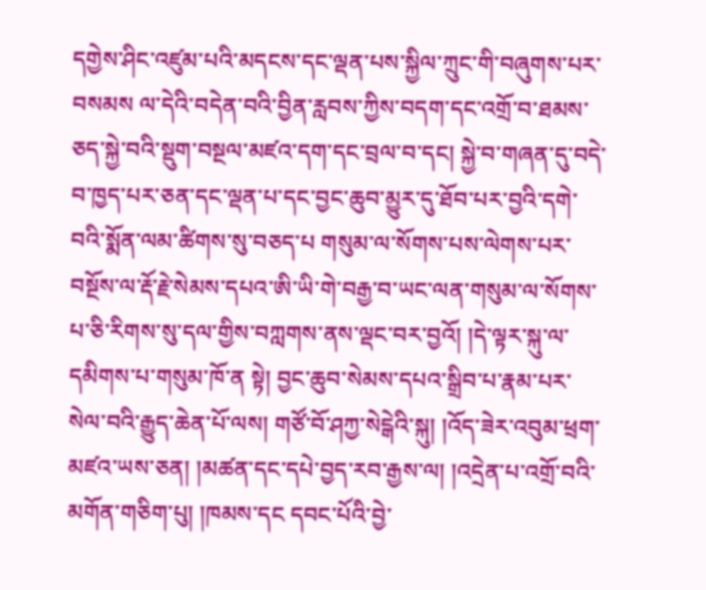དགྱེས་ཤིང་འཛུམ་པའི་མདངས་དང་ལྡན་པས་སྐྱིལ་ཀྲུང་གི་བཞུགས་པར་བསམས ལ་དེའི་བདེན་བའི་བྱིན་རླབས་ཀྱིས་བདག་དང་འགྲོ་བ་ཐམས་ཅད་སྐྱེ་བའི་སྡུག་བསྔལ་མཛའ་དག་དང་བྲལ་བ་དང། སྐྱེ་བ་གཞན་དུ་བདེ་བ་ཁྱད་པར་ཅན་དང་ལྡན་པ་དང་བྱང་ཆུབ་མྱུར་དུ་ཐོབ་པར་བྱའི་དགེ་བའི་སྨོན་ལམ་ཚིགས་སུ་བཅད་པ གསུམ་ལ་སོགས་པས་ལེགས་པར་བསྔོས་ལ་རྡོ་རྗེ་སེམས་དཔའ་ཨི་ཡི་གེ་བརྒྱ་བ་ཡང་ལན་གསུམ་ལ་སོགས་པ་ཅི་རིགས་སུ་དལ་གྱིས་བཀླགས་ནས་ལྡང་བར་བྱའོ། །དེ་ལྟར་སྐུ་ལ་དམིགས་པ་གསུམ་ཁོ་ན སྟེ། བྱང་ཆུབ་སེམས་དཔའ་སྒྲིབ་པ་རྣམ་པར་སེལ་བའི་རྒྱུད་ཆེན་པོ་ལས། གཙོ་བོ་ཤཀྱ་སེངྒེའི་སྐུ། །འོད་ཟེར་འབུམ་ཕྲག་མཛའ་ཡས་ཅན། །མཚན་དང་དཔེ་བྱད་རབ་རྒྱས་ལ། །འདྲེན་པ་འགྲོ་བའི་མགོན་གཅིག་པུ། །ཁམས་དང དབང་པོའི་བྱེ་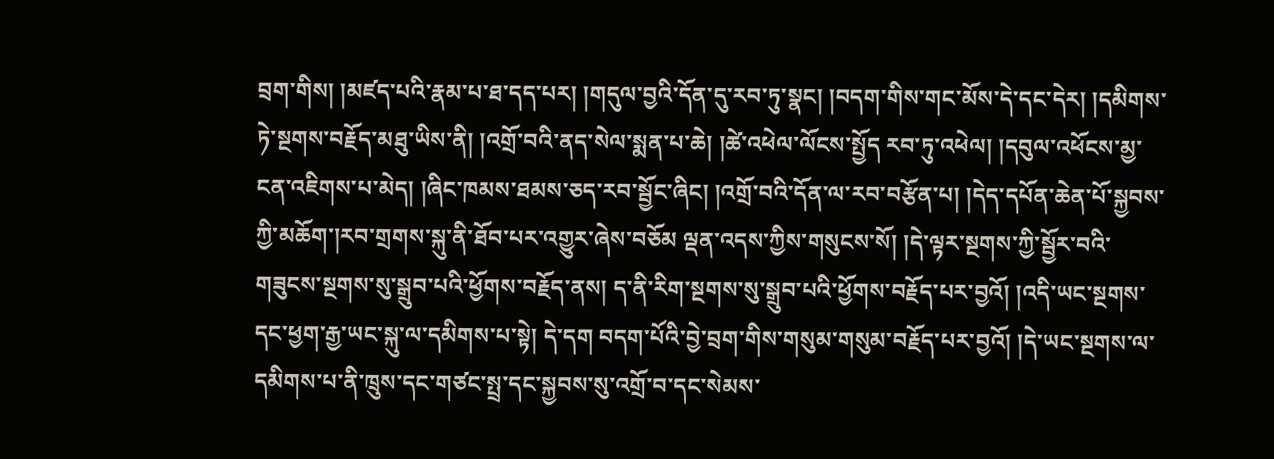བྲག་གིས། །མཛད་པའི་རྣམ་པ་ཐ་དད་པར། །གདུལ་བྱའི་དོན་དུ་རབ་ཏུ་སྣང། །བདག་གིས་གང་མོས་དེ་དང་དེར། །དམིགས་ཏེ་སྔགས་བརྗོད་མཐུ་ཡིས་ནི། །འགྲོ་བའི་ནད་སེལ་སྨན་པ་ཆེ། །ཚེ་འཕེལ་ལོངས་སྤྱོད རབ་ཏུ་འཕེལ། །དབུལ་འཕོངས་མྱ་ངན་འཇིགས་པ་མེད། །ཞིང་ཁམས་ཐམས་ཅད་རབ་སྦྱོང་ཞིང། །འགྲོ་བའི་དོན་ལ་རབ་བརྩོན་པ། །དེད་དཔོན་ཆེན་པོ་སྐྱབས་ཀྱི་མཆོག་།རབ་གྲགས་སྐུ་ནི་ཐོབ་པར་འགྱུར་ཞེས་བཅོམ ལྡན་འདས་ཀྱིས་གསུངས་སོ། །དེ་ལྟར་སྔགས་ཀྱི་སྦྱོར་བའི་གཟུངས་སྔགས་སུ་སྒྲུབ་པའི་ཕྱོགས་བརྗོད་ནས། ད་ནི་རིག་སྔགས་སུ་སྒྲུབ་པའི་ཕྱོགས་བརྗོད་པར་བྱའོ། །འདི་ཡང་སྔགས་དང་ཕྱག་རྒྱ་ཡང་སྐུ་ལ་དམིགས་པ་སྟེ། དེ་དག བདག་པོའི་བྱེ་བྲག་གིས་གསུམ་གསུམ་བརྗོད་པར་བྱའོ། །དེ་ཡང་སྔགས་ལ་དམིགས་པ་ནི་ཁྲུས་དང་གཙང་སྤྲ་དང་སྐྱབས་སུ་འགྲོ་བ་དང་སེམས་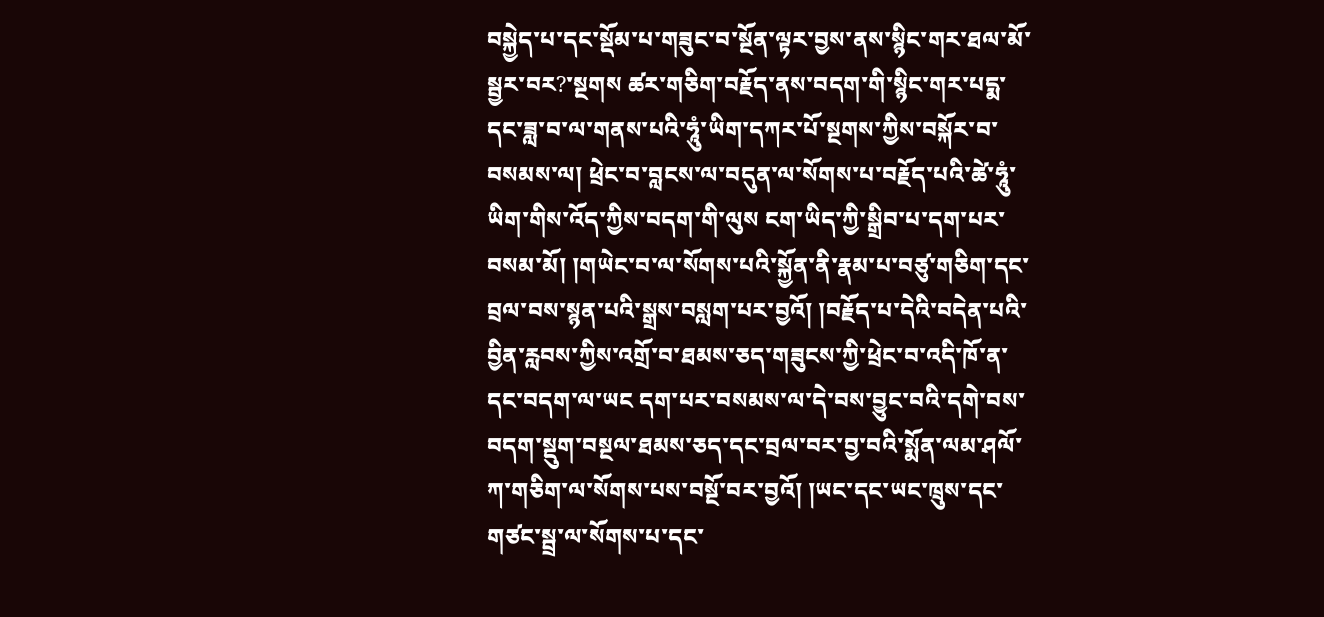བསྐྱེད་པ་དང་སྡོམ་པ་གཟུང་བ་སྔོན་ལྟར་བྱས་ནས་སྙིང་གར་ཐལ་མོ་སྦྱར་བར?་སྔགས ཚར་གཅིག་བརྗོད་ནས་བདག་གི་སྙིང་གར་པདྨ་དང་ཟླ་བ་ལ་གནས་པའི་ཧཱུཾ་ཡིག་དཀར་པོ་སྔགས་ཀྱིས་བསྐོར་བ་བསམས་ལ། ཕྲེང་བ་བླངས་ལ་བདུན་ལ་སོགས་པ་བརྗོད་པའི་ཚེ་ཧཱུཾ་ཡིག་གིས་འོད་ཀྱིས་བདག་གི་ལུས ངག་ཡིད་ཀྱི་སྒྲིབ་པ་དག་པར་བསམ་མོ། །གཡེང་བ་ལ་སོགས་པའི་སྐྱོན་ནི་རྣམ་པ་བཙུ་གཅིག་དང་བྲལ་བས་སྙན་པའི་སྒྲས་བསླག་པར་བྱའོ། །བརྗོད་པ་དེའི་བདེན་པའི་བྱིན་རླབས་ཀྱིས་འགྲོ་བ་ཐམས་ཅད་གཟུངས་ཀྱི་ཕྲེང་བ་འདི་ཁོ་ན་དང་བདག་ལ་ཡང དག་པར་བསམས་ལ་དེ་བས་བྱུང་བའི་དགེ་བས་བདག་སྡུག་བསྔལ་ཐམས་ཅད་དང་བྲལ་བར་བྱ་བའི་སྨོན་ལམ་ཤལོ་ཀ་གཅིག་ལ་སོགས་པས་བསྔོ་བར་བྱའོ། །ཡང་དང་ཡང་ཁྲུས་དང་གཙང་སྦྲ་ལ་སོགས་པ་དང་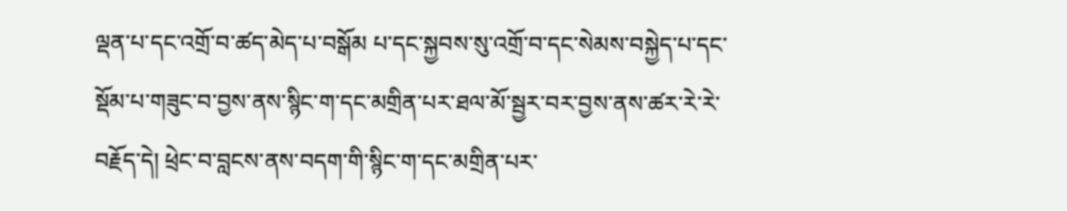ལྡན་པ་དང་འགྲོ་བ་ཚད་མེད་པ་བསྒོམ པ་དང་སྐྱབས་སུ་འགྲོ་བ་དང་སེམས་བསྐྱེད་པ་དང་སྡོམ་པ་གཟུང་བ་བྱས་ནས་སྙིང་ག་དང་མགྲིན་པར་ཐལ་མོ་སྦྱར་བར་བྱས་ནས་ཚར་རེ་རེ་བརྗོད་དེ། ཕྲེང་བ་བླངས་ནས་བདག་གི་སྙིང་ག་དང་མགྲིན་པར་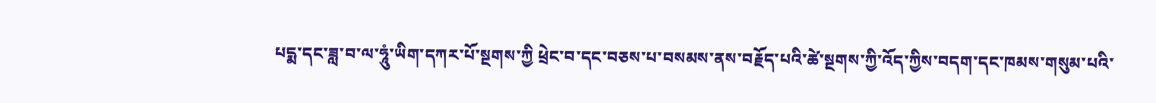པདྨ་དང་ཟླ་བ་ལ་ཧཱུཾ་ཡིག་དཀར་པོ་སྔགས་ཀྱི ཕྲེང་བ་དང་བཅས་པ་བསམས་ནས་བརྗོད་པའི་ཚེ་སྔགས་ཀྱི་འོད་ཀྱིས་བདག་དང་ཁམས་གསུམ་པའི་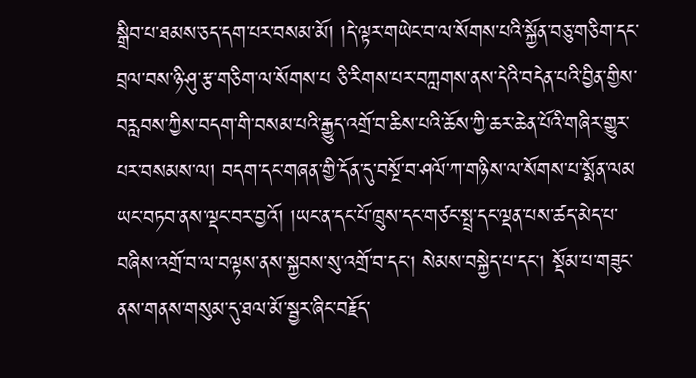སྒྲིབ་པ་ཐམས་ཅད་དག་པར་བསམ་མོ། །དེ་ལྟར་གཡེང་བ་ལ་སོགས་པའི་སྐྱོན་བཅུ་གཅིག་དང་བྲལ་བས་ཉི་ཤུ་རྩ་གཅིག་ལ་སོགས་པ ཅི་རིགས་པར་བཀླགས་ནས་དེའི་བདེན་པའི་བྱིན་གྱིས་བརླབས་ཀྱིས་བདག་གི་བསམ་པའི་རྒྱུད་འགྲོ་བ་ཆིས་པའི་ཆོས་ཀྱི་ཆར་ཆེན་པོའི་གཞིར་གྱུར་པར་བསམས་ལ། བདག་དང་གཞན་གྱི་དོན་དུ་བསྔོ་བ་ཤལོ་ཀ་གཉིས་ལ་སོགས་པ་སྨོན་ལམ ཡང་བཏབ་ནས་ལྡང་བར་བྱའོ། །ཡང་ན་དང་པོ་ཁྲུས་དང་གཙང་སྤྲ་དང་ལྡན་པས་ཚད་མེད་པ་བཞིས་འགྲོ་བ་ལ་བལྟས་ནས་སྐྱབས་སུ་འགྲོ་བ་དང། སེམས་བསྐྱེད་པ་དང། སྡོམ་པ་གཟུང་ནས་གནས་གསུམ་དུ་ཐལ་མོ་སྦྱར་ཞིང་བརྗོད་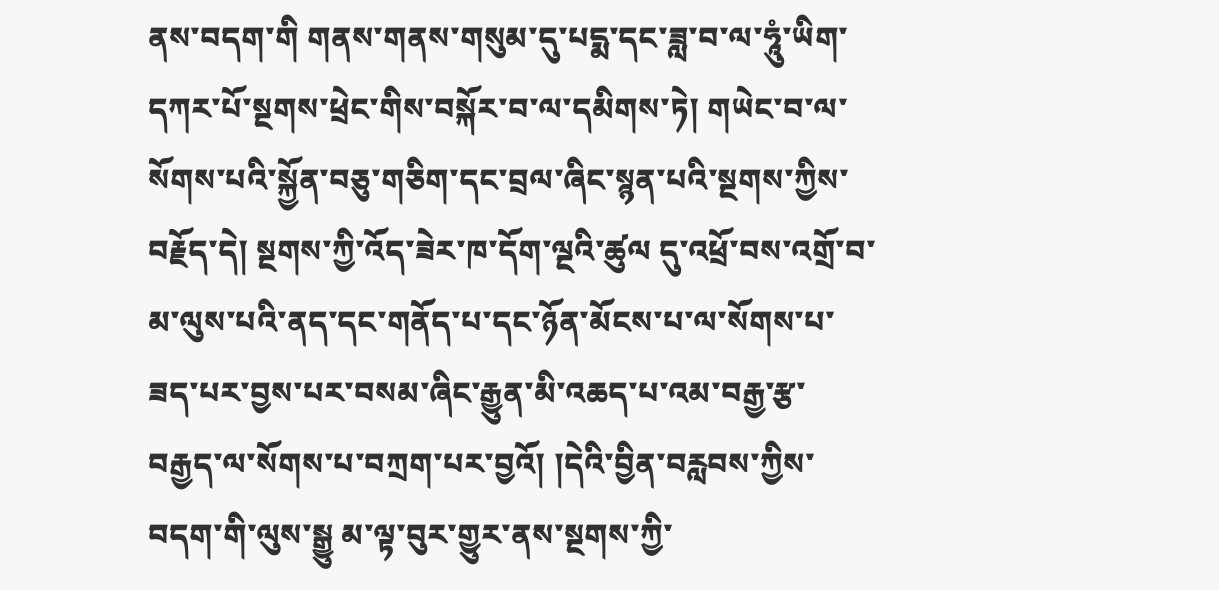ནས་བདག་གི གནས་གནས་གསུམ་དུ་པདྨ་དང་ཟླ་བ་ལ་ཧཱུཾ་ཡིག་དཀར་པོ་སྔགས་ཕྲེང་གིས་བསྐོར་བ་ལ་དམིགས་ཏེ། གཡེང་བ་ལ་སོགས་པའི་སྐྱོན་བཅུ་གཅིག་དང་བྲལ་ཞིང་སྙན་པའི་སྔགས་ཀྱིས་བརྗོད་དེ། སྔགས་ཀྱི་འོད་ཟེར་ཁ་དོག་ལྔའི་ཚུལ དུ་འཕྲོ་བས་འགྲོ་བ་མ་ལུས་པའི་ནད་དང་གནོད་པ་དང་ཉོན་མོངས་པ་ལ་སོགས་པ་ཟད་པར་བྱས་པར་བསམ་ཞིང་རྒྱུན་མི་འཆད་པ་འམ་བརྒྱ་རྩ་བརྒྱད་ལ་སོགས་པ་བཀྲག་པར་བྱའོ། །དེའི་བྱིན་བརླབས་ཀྱིས་བདག་གི་ལུས་སྒྱུ མ་ལྟ་བུར་གྱུར་ནས་སྔགས་ཀྱི་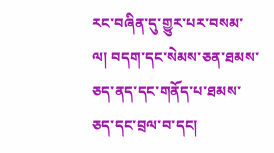རང་བཞིན་དུ་གྱུར་པར་བསམ་ལ། བདག་དང་སེམས་ཅན་ཐམས་ཅད་ནད་དང་གནོད་པ་ཐམས་ཅད་དང་བྲལ་བ་དང།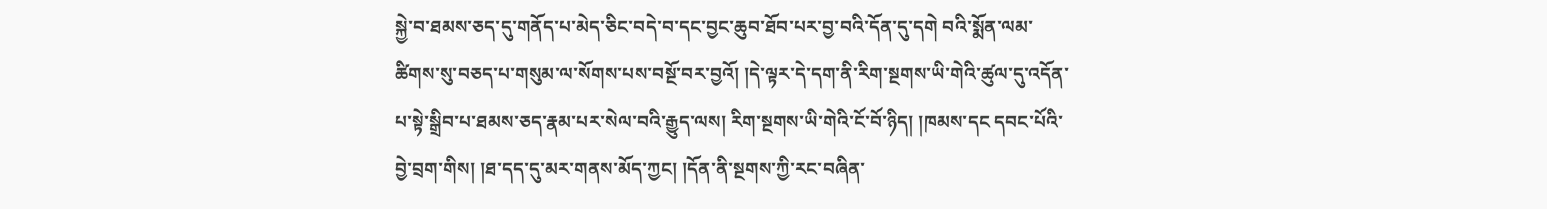སྐྱེ་བ་ཐམས་ཅད་དུ་གནོད་པ་མེད་ཅིང་བདེ་བ་དང་བྱང་ཆུབ་ཐོབ་པར་བྱ་བའི་དོན་དུ་དགེ བའི་སྨོན་ལམ་ཚིགས་སུ་བཅད་པ་གསུམ་ལ་སོགས་པས་བསྔོ་བར་བྱའོ། །དེ་ལྟར་དེ་དག་ནི་རིག་སྔགས་ཡི་གེའི་ཚུལ་དུ་འདོན་པ་སྟེ་སྒྲིབ་པ་ཐམས་ཅད་རྣམ་པར་སེལ་བའི་རྒྱུད་ལས། རིག་སྔགས་ཡི་གེའི་ངོ་བོ་ཉིད། །ཁམས་དང དབང་པོའི་བྱེ་བྲག་གིས། །ཐ་དད་དུ་མར་གནས་མོད་ཀྱང། །དོན་ནི་སྔགས་ཀྱི་རང་བཞིན་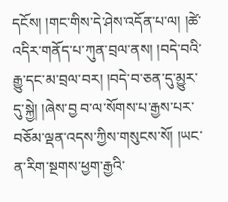དངོས། །གང་གིས་དེ་ཤེས་འདོན་པ་ལ། །ཚེ་འདིར་གནོད་པ་ཀུན་བྲལ་ནས། །བདེ་བའི་རྒྱུ་དང་མ་བྲལ་བར། །བདེ་བ་ཅན་དུ་མྱུར་དུ་སྐྱེ། །ཞེས་བྱ བ་ལ་སོགས་པ་རྒྱས་པར་བཅོམ་ལྡན་འདས་ཀྱིས་གསུངས་སོ། །ཡང་ན་རིག་སྔགས་ཕྱག་རྒྱའི་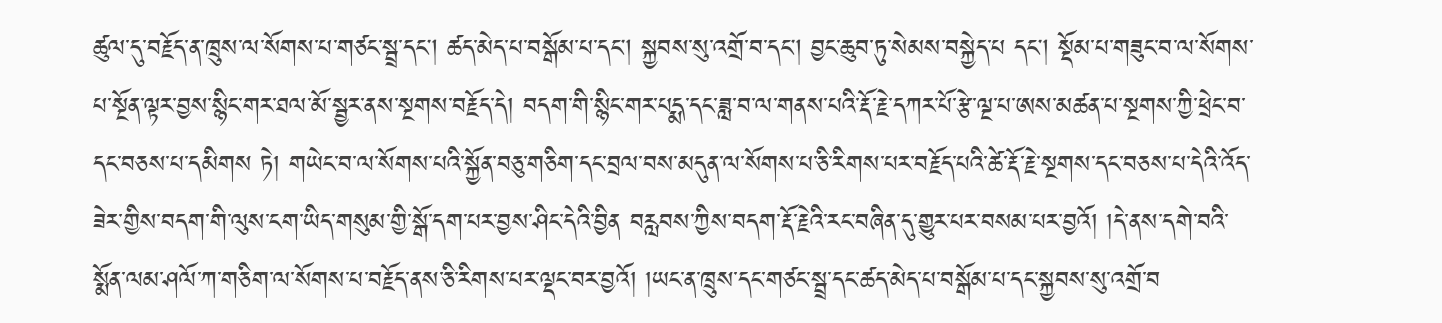ཚུལ་དུ་བརྗོད་ན་ཁྲུས་ལ་སོགས་པ་གཙང་སྦྲ་དང། ཚད་མེད་པ་བསྒོམ་པ་དང། སྐྱབས་སུ་འགྲོ་བ་དང། བྱང་ཆུབ་ཏུ་སེམས་བསྐྱེད་པ དང། སྡོམ་པ་གཟུང་བ་ལ་སོགས་པ་སྔོན་ལྟར་བྱས་སྙིང་གར་ཐལ་མོ་སྦྱར་ནས་སྔགས་བརྗོད་དེ། བདག་གི་སྙིང་གར་པདྨ་དང་ཟླ་བ་ལ་གནས་པའི་རྡོ་རྗེ་དཀར་པོ་རྩེ་ལྔ་པ་ཨས་མཚན་པ་སྔགས་ཀྱི་ཕྲེང་བ་དང་བཅས་པ་དམིགས ཏེ། གཡེང་བ་ལ་སོགས་པའི་སྐྱོན་བཅུ་གཅིག་དང་བྲལ་བས་མདུན་ལ་སོགས་པ་ཅི་རིགས་པར་བརྗོད་པའི་ཚེ་རྡོ་རྗེ་སྔགས་དང་བཅས་པ་དེའི་འོད་ཟེར་གྱིས་བདག་གི་ལུས་ངག་ཡིད་གསུམ་གྱི་སྒོ་དག་པར་བྱས་ཤིང་དེའི་བྱིན བརླབས་ཀྱིས་བདག་རྡོ་རྗེའི་རང་བཞིན་དུ་གྱུར་པར་བསམ་པར་བྱའོ། །དེ་ནས་དགེ་བའི་སྨོན་ལམ་ཤལོ་ཀ་གཅིག་ལ་སོགས་པ་བརྗོད་ནས་ཅི་རིགས་པར་ལྡང་བར་བྱའོ། །ཡང་ན་ཁྲུས་དང་གཙང་སྦྲ་དང་ཚད་མེད་པ་བསྒོམ་པ་དང་སྐྱབས་སུ་འགྲོ་བ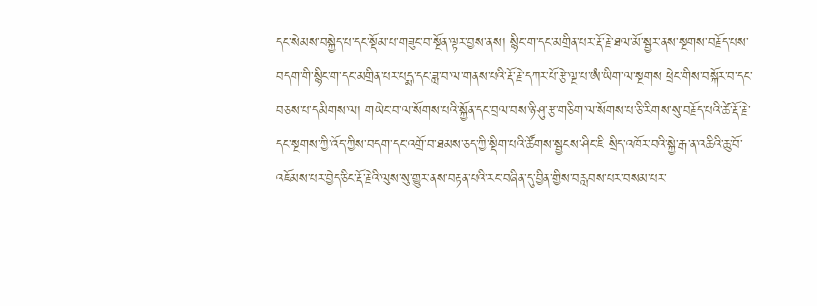དང་སེམས་བསྐྱེད་པ་དང་སྡོམ་པ་གཟུང་བ་སྔོན་ལྟར་བྱས་ནས། སྙིང་ག་དང་མགྲིན་པར་རྡོ་རྗེ་ཐལ་མོ་སྦྱར་ནས་སྔགས་བརྗོད་པས་བདག་གི་སྙིང་ག་དང་མགྲིན་པར་པདྨ་དང་ཟླ་བ་ལ་གནས་པའི་རྡོ་རྗེ་དཀར་པོ་རྩེ་ལྔ་པ་ཨཾ་ཡིག་ལ་སྔགས ཕྲེང་གིས་བསྐོར་བ་དང་བཅས་པ་དམིགས་ལ། གཡེང་བ་ལ་སོགས་པའི་སྐྱོན་དང་བྲལ་བས་ཉི་ཤུ་རྩ་གཅིག་ལ་སོགས་པ་ཅི་རིགས་སུ་བརྗོད་པའི་ཚེ་རྡོ་རྗེ་དང་སྔགས་ཀྱི་འོད་ཀྱིས་བདག་དང་འགྲོ་བ་ཐམས་ཅད་ཀྱི་སྡིག་པའི་ཚོགས་སྦྱངས་ཤིང་ཇི སྲིད་འཁོར་བའི་སྐྱེ་རྒ་ན་འཆིའི་ཆུ་བོ་འཇོམས་པར་བྱེད་ཅིང་རྡོ་རྗེའི་ལུས་སུ་གྱུར་ནས་བརྟན་པའི་རང་བཞིན་དུ་བྱིན་གྱིས་བརླབས་པར་བསམ་པར་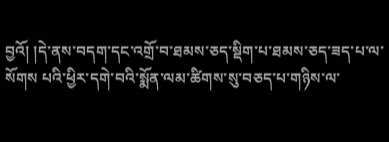བྱའོ། །དེ་ནས་བདག་དང་འགྲོ་བ་ཐམས་ཅད་སྡིག་པ་ཐམས་ཅད་ཟད་པ་ལ་སོགས པའི་ཕྱིར་དགེ་བའི་སྨོན་ལམ་ཚིགས་སུ་བཅད་པ་གཉིས་ལ་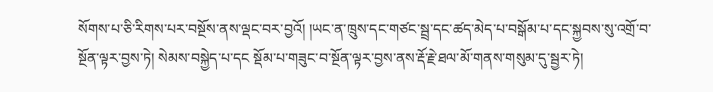སོགས་པ་ཅི་རིགས་པར་བསྔོས་ནས་ལྡང་བར་བྱའོ། །ཡང་ན་ཁྲུས་དང་གཙང་སྦྲ་དང་ཚད་མེད་པ་བསྒོམ་པ་དང་སྐྱབས་སུ་འགྲོ་བ་སྔོན་ལྟར་བྱས་ཏེ། སེམས་བསྐྱེད་པ་དང སྡོམ་པ་གཟུང་བ་སྔོན་ལྟར་བྱས་ནས་རྡོ་རྗེ་ཐལ་མོ་གནས་གསུམ་དུ་སྦྱར་ཏེ།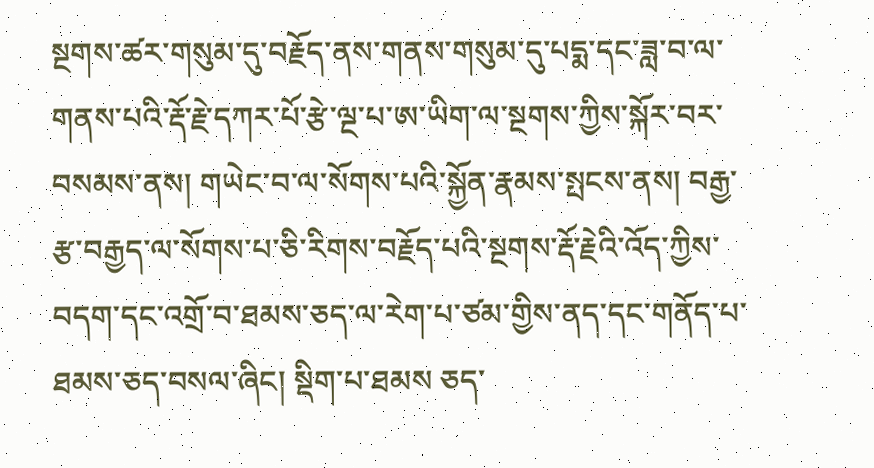སྔགས་ཚར་གསུམ་དུ་བརྗོད་ནས་གནས་གསུམ་དུ་པདྨ་དང་ཟླ་བ་ལ་གནས་པའི་རྡོ་རྗེ་དཀར་པོ་རྩེ་ལྔ་པ་ཨ་ཡིག་ལ་སྔགས་ཀྱིས་སྐོར་བར་བསམས་ནས། གཡེང་བ་ལ་སོགས་པའི་སྐྱོན་རྣམས་སྤངས་ནས། བརྒྱ་རྩ་བརྒྱད་ལ་སོགས་པ་ཅི་རིགས་བརྗོད་པའི་སྔགས་རྡོ་རྗེའི་འོད་ཀྱིས་བདག་དང་འགྲོ་བ་ཐམས་ཅད་ལ་རེག་པ་ཙམ་གྱིས་ནད་དང་གནོད་པ་ཐམས་ཅད་བསལ་ཞིང། སྡིག་པ་ཐམས ཅད་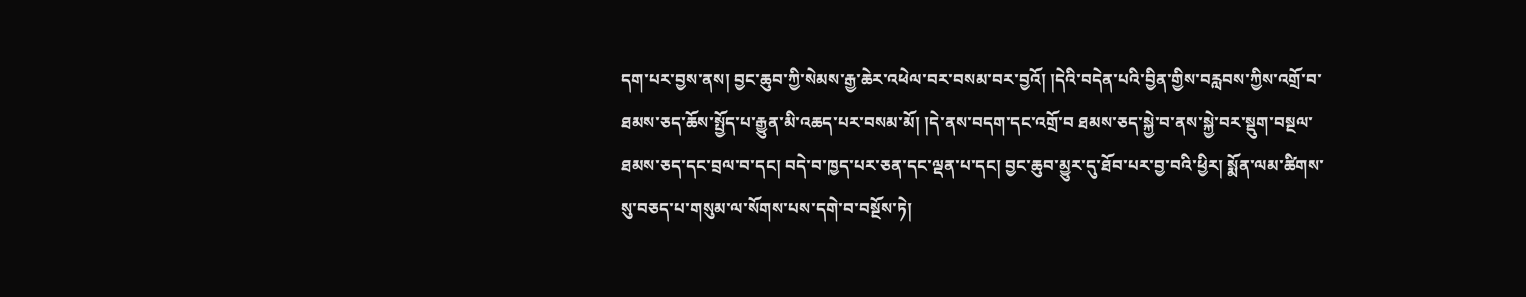དག་པར་བྱས་ནས། བྱང་ཆུབ་ཀྱི་སེམས་རྒྱ་ཆེར་འཕེལ་བར་བསམ་བར་བྱའོ། །དེའི་བདེན་པའི་བྱིན་གྱིས་བརླབས་ཀྱིས་འགྲོ་བ་ཐམས་ཅད་ཆོས་སྤྱོད་པ་རྒྱུན་མི་འཆད་པར་བསམ་མོ། །དེ་ནས་བདག་དང་འགྲོ་བ ཐམས་ཅད་སྐྱེ་བ་ནས་སྐྱེ་བར་སྡུག་བསྔལ་ཐམས་ཅད་དང་བྲལ་བ་དང། བདེ་བ་ཁྱད་པར་ཅན་དང་ལྡན་པ་དང། བྱང་ཆུབ་མྱུར་དུ་ཐོབ་པར་བྱ་བའི་ཕྱིར། སྨོན་ལམ་ཚིགས་སུ་བཅད་པ་གསུམ་ལ་སོགས་པས་དགེ་བ་བསྔོས་ཏེ།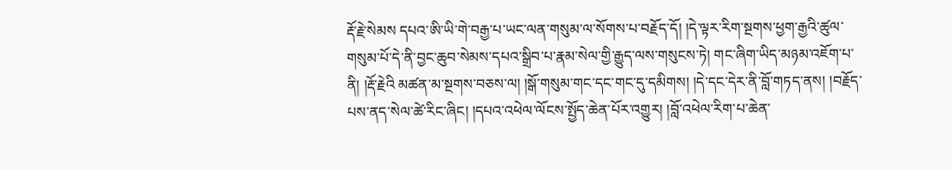རྡོ་རྗེ་སེམས དཔའ་ཨི་ཡི་གེ་བརྒྱ་པ་ཡང་ལན་གསུམ་ལ་སོགས་པ་བརྗོད་དོ། །དེ་ལྟར་རིག་སྔགས་ཕྱག་རྒྱའི་ཚུལ་གསུམ་པོ་དེ་ནི་བྱང་ཆུབ་སེམས་དཔའ་སྒྲིབ་པ་རྣམ་སེལ་གྱི་རྒྱུད་ལས་གསུངས་ཏེ། གང་ཞིག་ཡིད་མཉམ་འཇོག་པ་ནི། །རྡོ་རྗེའི མཚན་མ་སྔགས་བཅས་ལ། །སྒོ་གསུམ་གང་དང་གང་དུ་དམིགས། །དེ་དང་དེར་ནི་བློ་གཏད་ནས། །བརྗོད་པས་ནད་སེལ་ཚེ་རིང་ཞིང། །དཔའ་འཕེལ་ལོངས་སྤྱོད་ཆེན་པོར་འགྱུར། །བློ་འཕེལ་རིག་པ་ཆེན་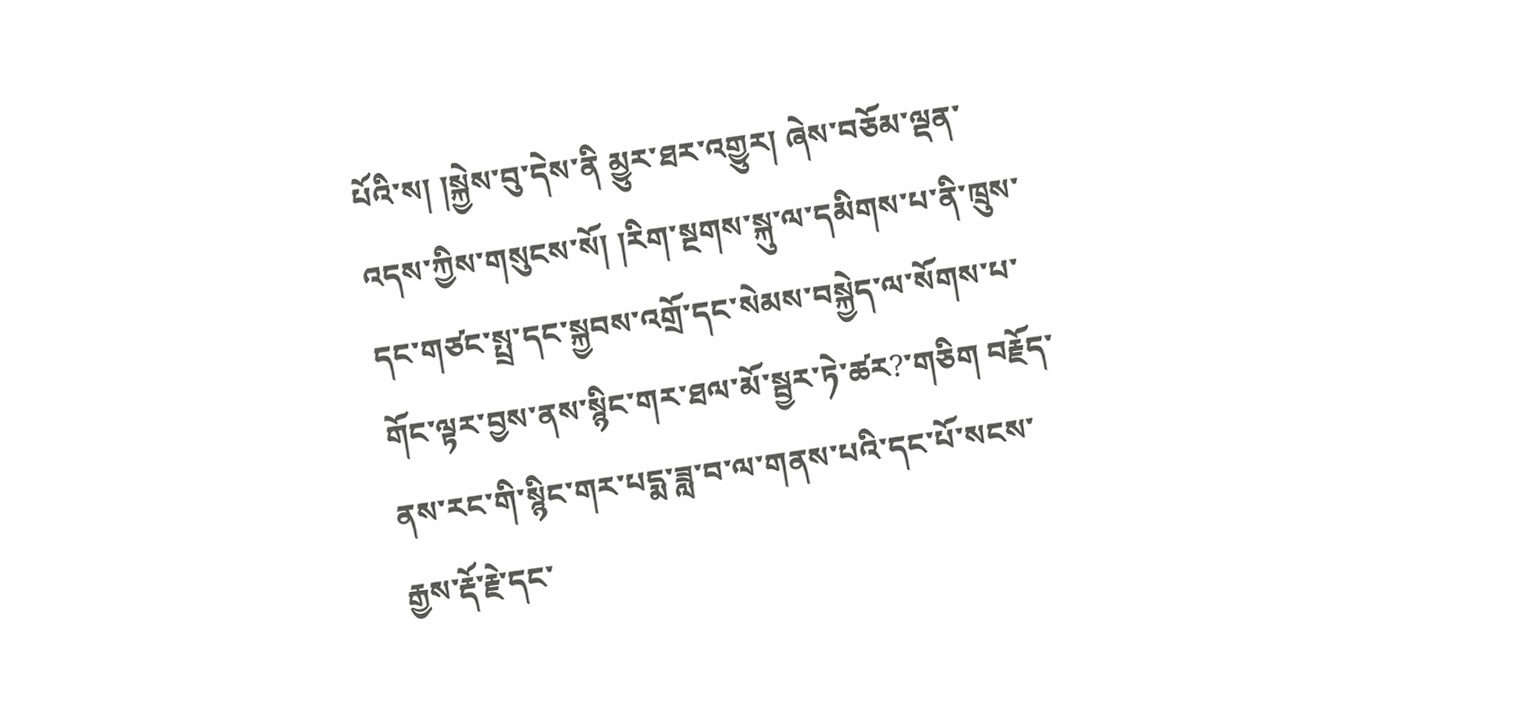པོའི་ས། །སྐྱེས་བུ་དེས་ནི མྱུར་ཐར་འགྱུར། ཞེས་བཅོམ་ལྡན་འདས་ཀྱིས་གསུངས་སོ། །རིག་སྔགས་སྐུ་ལ་དམིགས་པ་ནི་ཁྲུས་དང་གཙང་སྤྲ་དང་སྐྱབས་འགྲོ་དང་སེམས་བསྐྱེད་ལ་སོགས་པ་གོང་ལྟར་བྱས་ནས་སྙིང་གར་ཐལ་མོ་སྦྱར་ཏེ་ཚར?་གཅིག བརྗོད་ནས་རང་གི་སྙིང་གར་པདྨ་ཟླ་བ་ལ་གནས་པའི་དང་པོ་སངས་རྒྱས་རྡོ་རྗེ་དང་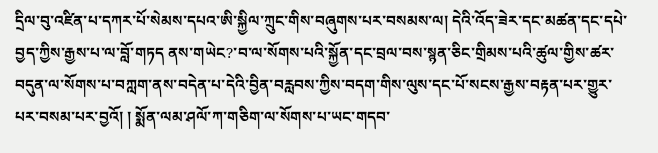དྲིལ་བུ་འཛིན་པ་དཀར་པོ་སེམས་དཔའ་ཨི་སྐྱིལ་ཀྲུང་གིས་བཞུགས་པར་བསམས་ལ། དེའི་འོད་ཟེར་དང་མཚན་དང་དཔེ་བྱད་ཀྱིས་རྒྱས་པ་ལ་བློ་གཏད ནས་གཡེང?་བ་ལ་སོགས་པའི་སྐྱོན་དང་བྲལ་བས་སྙན་ཅིང་གྲིམས་པའི་ཚུལ་གྱིས་ཚར་བདུན་ལ་སོགས་པ་བཀླག་ནས་བདེན་པ་དེའི་བྱིན་བརླབས་ཀྱིས་བདག་གིས་ལུས་དང་པོ་སངས་རྒྱས་བརྟན་པར་གྱུར་པར་བསམ་པར་བྱའོ། ། སྨོན་ལམ་ཤལོ་ཀ་གཅིག་ལ་སོགས་པ་ཡང་གདབ་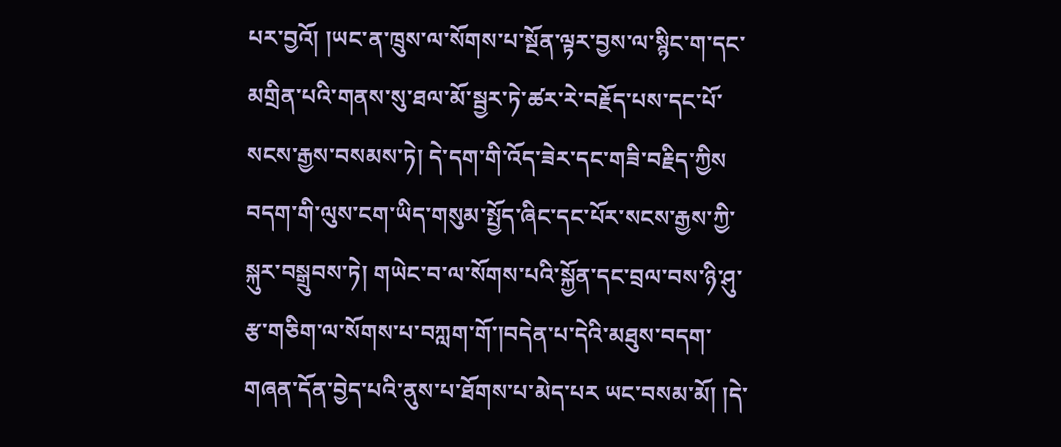པར་བྱའོ། །ཡང་ན་ཁྲུས་ལ་སོགས་པ་སྔོན་ལྟར་བྱས་ལ་སྙིང་ག་དང་མགྲིན་པའི་གནས་སུ་ཐལ་མོ་སྦྱར་ཏེ་ཚར་རེ་བརྗོད་པས་དང་པོ་སངས་རྒྱས་བསམས་ཏེ། དེ་དག་གི་འོད་ཟེར་དང་གཟི་བརྗིད་ཀྱིས བདག་གི་ལུས་ངག་ཡིད་གསུམ་སྤྱོད་ཞིང་དང་པོར་སངས་རྒྱས་ཀྱི་སྐུར་བསྒྲུབས་ཏེ། གཡེང་བ་ལ་སོགས་པའི་སྐྱོན་དང་བྲལ་བས་ཉི་ཤུ་རྩ་གཅིག་ལ་སོགས་པ་བཀླག་གོ་།བདེན་པ་དེའི་མཐུས་བདག་གཞན་དོན་བྱེད་པའི་ནུས་པ་ཐོགས་པ་མེད་པར ཡང་བསམ་མོ། །དེ་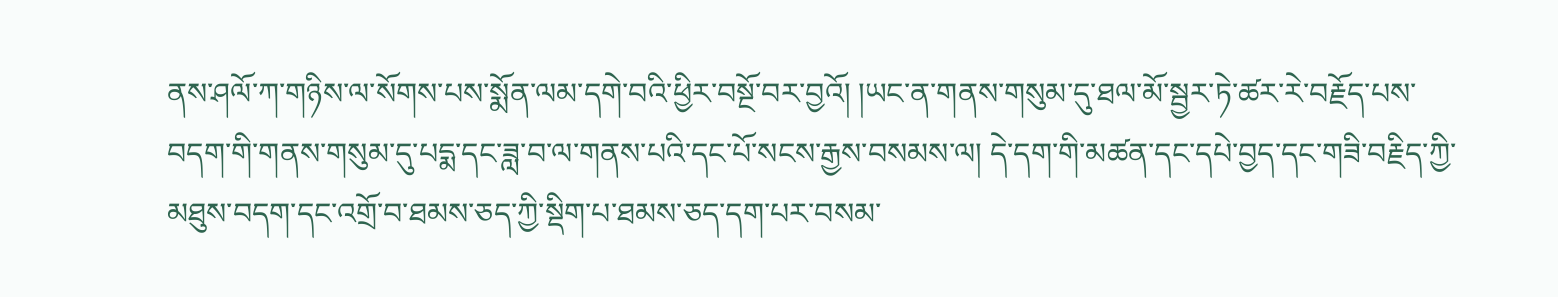ནས་ཤལོ་ཀ་གཉིས་ལ་སོགས་པས་སྨོན་ལམ་དགེ་བའི་ཕྱིར་བསྔོ་བར་བྱའོ། །ཡང་ན་གནས་གསུམ་དུ་ཐལ་མོ་སྦྱར་ཏེ་ཚར་རེ་བརྗོད་པས་བདག་གི་གནས་གསུམ་དུ་པདྨ་དང་ཟླ་བ་ལ་གནས་པའི་དང་པོ་སངས་རྒྱས་བསམས་ལ། དེ་དག་གི་མཚན་དང་དཔེ་བྱད་དང་གཟི་བརྗིད་ཀྱི་མཐུས་བདག་དང་འགྲོ་བ་ཐམས་ཅད་ཀྱི་སྡིག་པ་ཐམས་ཅད་དག་པར་བསམ་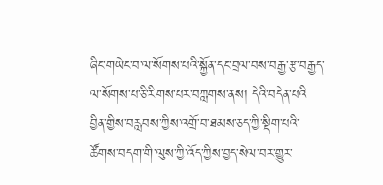ཞིང་གཡེང་བ་ལ་སོགས་པའི་སྐྱོན་དང་བྲལ་བས་བརྒྱ་རྩ་བརྒྱད་ལ་སོགས་པ་ཅི་རིགས་པར་བཀླགས་ནས། དེའི་བདེན་པའི བྱིན་གྱིས་བརླབས་ཀྱིས་འགྲོ་བ་ཐམས་ཅད་ཀྱི་སྡིག་པའི་ཚོགས་བདག་གི་ལུས་ཀྱི་འོད་ཀྱིས་བྱད་སེལ་བར་གྱུར་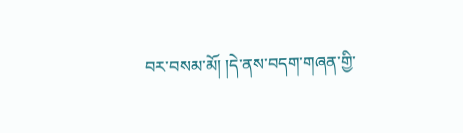བར་བསམ་མོ། །དེ་ནས་བདག་གཞན་གྱི་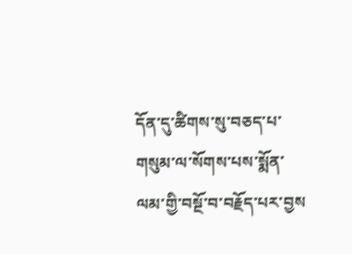དོན་དུ་ཚིགས་སུ་བཅད་པ་གསུམ་ལ་སོགས་པས་སྨོན་ལམ་གྱི་བསྔོ་བ་བརྗོད་པར་བྱས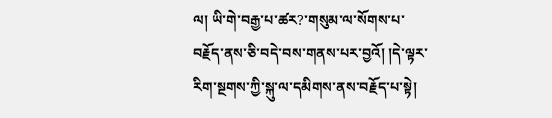ལ། ཡི་གེ་བརྒྱ་པ་ཚར?་གསུམ་ལ་སོགས་པ་བརྗོད་ནས་ཅི་བདེ་བས་གནས་པར་བྱའོ། །དེ་ལྟར་རིག་སྔགས་ཀྱི་སྐུ་ལ་དམིགས་ནས་བརྗོད་པ་སྟེ།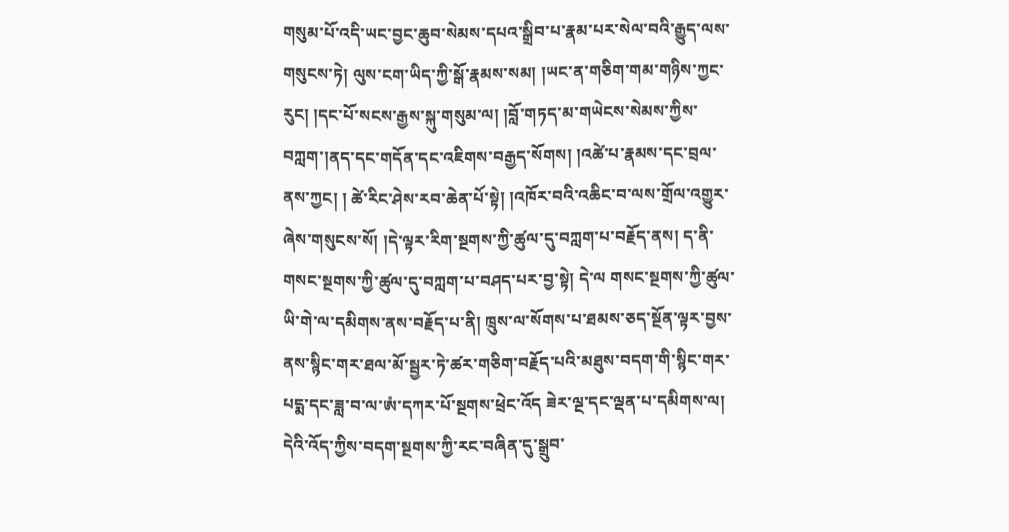གསུམ་པོ་འདི་ཡང་བྱང་ཆུབ་སེམས་དཔའ་སྒྲིབ་པ་རྣམ་པར་སེལ་བའི་རྒྱུད་ལས་གསུངས་ཏེ། ལུས་ངག་ཡིད་ཀྱི་སྒོ་རྣམས་སམ། །ཡང་ན་གཅིག་གམ་གཉིས་ཀྱང་རུང། །དང་པོ་སངས་རྒྱས་སྐུ་གསུམ་ལ། །བློ་གཏད་མ་གཡེངས་སེམས་ཀྱིས་བཀླག་།ནད་དང་གདོན་དང་འཇིགས་བརྒྱད་སོགས། །འཚེ་པ་རྣམས་དང་བྲལ་ནས་ཀྱང། ། ཚེ་རིང་ཤེས་རབ་ཆེན་པོ་སྟེ། །འཁོར་བའི་འཆིང་བ་ལས་གྲོལ་འགྱུར་ཞེས་གསུངས་སོ། །དེ་ལྟར་རིག་སྔགས་ཀྱི་ཚུལ་དུ་བཀླག་པ་བརྗོད་ནས། ད་ནི་གསང་སྔགས་ཀྱི་ཚུལ་དུ་བཀླག་པ་བཤད་པར་བྱ་སྟེ། དེ་ལ གསང་སྔགས་ཀྱི་ཚུལ་ཡི་གེ་ལ་དམིགས་ནས་བརྗོད་པ་ནི། ཁྲུས་ལ་སོགས་པ་ཐམས་ཅད་སྔོན་ལྟར་བྱས་ནས་སྙིང་གར་ཐལ་མོ་སྦྱར་ཏེ་ཚར་གཅིག་བརྗོད་པའི་མཐུས་བདག་གི་སྙིང་གར་པདྨ་དང་ཟླ་བ་ལ་ཨཾ་དཀར་པོ་སྔགས་ཕྲེང་འོད ཟེར་ལྔ་དང་ལྡན་པ་དམིགས་ལ། དེའི་འོད་ཀྱིས་བདག་སྔགས་ཀྱི་རང་བཞིན་དུ་སྒྲུབ་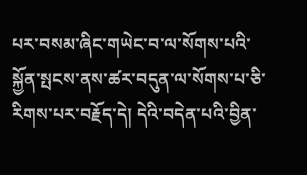པར་བསམ་ཞིང་གཡེང་བ་ལ་སོགས་པའི་སྐྱོན་སྤངས་ནས་ཚར་བདུན་ལ་སོགས་པ་ཅི་རིགས་པར་བརྗོད་དེ། དེའི་བདེན་པའི་བྱིན་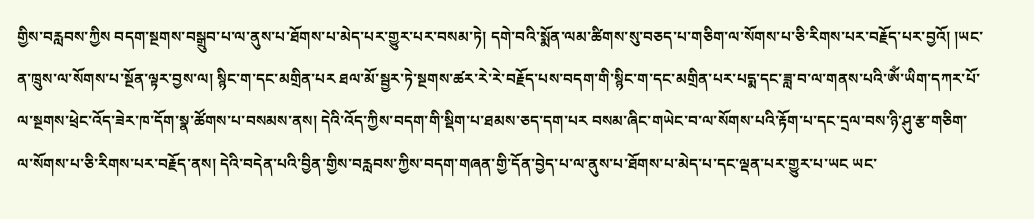གྱིས་བརླབས་ཀྱིས བདག་སྔགས་བསྒྲུབ་པ་ལ་ནུས་པ་ཐོགས་པ་མེད་པར་གྱུར་པར་བསམ་ཏེ། དགེ་བའི་སྨོན་ལམ་ཚིགས་སུ་བཅད་པ་གཅིག་ལ་སོགས་པ་ཅི་རིགས་པར་བརྗོད་པར་བྱའོ། །ཡང་ན་ཁྲུས་ལ་སོགས་པ་སྔོན་ལྟར་བྱས་ལ། སྙིང་ག་དང་མགྲིན་པར ཐལ་མོ་སྦྱར་ཏེ་སྔགས་ཚར་རེ་རེ་བརྗོད་པས་བདག་གི་སྙིང་ག་དང་མགྲིན་པར་པདྨ་དང་ཟླ་བ་ལ་གནས་པའི་ཨོཾ་ཡིག་དཀར་པོ་ལ་སྔགས་ཕྲེང་འོད་ཟེར་ཁ་དོག་སྣ་ཚོགས་པ་བསམས་ནས། དེའི་འོད་ཀྱིས་བདག་གི་སྡིག་པ་ཐམས་ཅད་དག་པར བསམ་ཞིང་གཡེང་བ་ལ་སོགས་པའི་རྟོག་པ་དང་དྲལ་བས་ཉི་ཤུ་རྩ་གཅིག་ལ་སོགས་པ་ཅི་རིགས་པར་བརྗོད་ནས། དེའི་བདེན་པའི་བྱིན་གྱིས་བརླབས་ཀྱིས་བདག་གཞན་གྱི་དོན་བྱེད་པ་ལ་ནུས་པ་ཐོགས་པ་མེད་པ་དང་ལྡན་པར་གྱུར་པ་ཡང ཡང་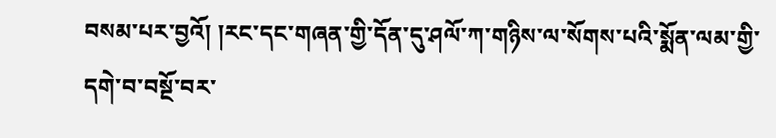བསམ་པར་བྱའོ། །རང་དང་གཞན་གྱི་དོན་དུ་ཤལོ་ཀ་གཉིས་ལ་སོགས་པའི་སྨོན་ལམ་གྱི་དགེ་བ་བསྔོ་བར་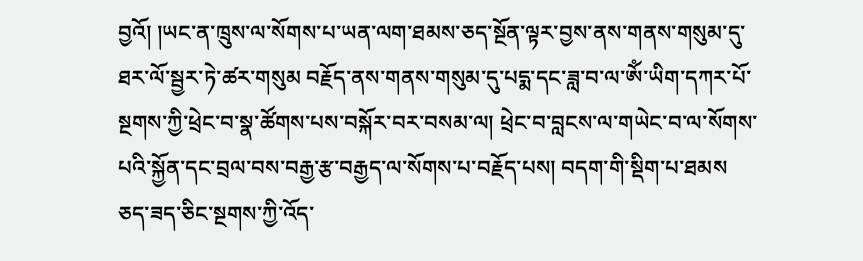བྱའོ། །ཡང་ན་ཁྲུས་ལ་སོགས་པ་ཡན་ལག་ཐམས་ཅད་སྔོན་ལྟར་བྱས་ནས་གནས་གསུམ་དུ་ཐར་ལོ་སྦྱར་ཏེ་ཚར་གསུམ བརྗོད་ནས་གནས་གསུམ་དུ་པདྨ་དང་ཟླ་བ་ལ་ཨོཾ་ཡིག་དཀར་པོ་སྔགས་ཀྱི་ཕྲེང་བ་སྣ་ཚོགས་པས་བསྐོར་བར་བསམ་ལ། ཕྲེང་བ་བླངས་ལ་གཡེང་བ་ལ་སོགས་པའི་སྐྱོན་དང་བྲལ་བས་བརྒྱ་རྩ་བརྒྱད་ལ་སོགས་པ་བརྗོད་པས། བདག་གི་སྡིག་པ་ཐམས ཅད་ཟད་ཅིང་སྔགས་ཀྱི་འོད་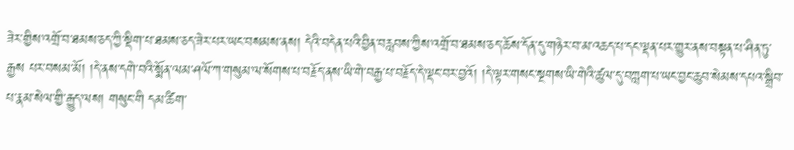ཟེར་གྱིས་འགྲོ་བ་ཐམས་ཅད་ཀྱི་སྡིག་པ་ཐམས་ཅད་ཟེར་པར་ཡང་བསམས་ནས། དེའི་བདེན་པའི་བྱིན་བརླབས་ཀྱིས་འགྲོ་བ་ཐམས་ཅད་ཆོས་དོན་དུ་གཉེར་བ་མ་འཆད་པ་དང་ལྡན་པར་གྱུར་ནས་བསྟན་པ་ཤིན་ཏུ་རྒྱས པར་བསམ་མོ། །དེ་ནས་དགེ་བའི་སྨོན་ལམ་ཤལོ་ཀ་གསུམ་ལ་སོགས་པ་བརྗོད་ནས་ཡི་གེ་བརྒྱ་པ་བརྗོད་དེ་ལྡང་བར་བྱའོ། །དེ་ལྟར་གསང་སྔགས་ཡི་གེའི་ཚུལ་དུ་བཀླག་པ་ཡང་བྱང་ཆུབ་སེམས་དཔའ་སྒྲིབ་པ་རྣམ་སེལ་གྱི་རྒྱུད་ལས། གསུང་གི དམ་ཚིག་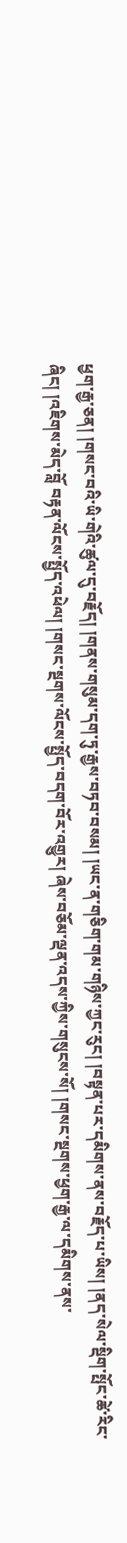ཕྱག་རྒྱ་ཅན། །གསང་བའི་ཡི་གེའི་ཚུལ་དུ་བརྗོད། །གནས་གསུམ་དག་ཏུ་རྒྱས་བཏབ་བསམ། །ཡང་ན་གཅིག་གམ་གཉིས་ཀྱང་རུང། །བསྟན་པར་དམིགས་ནས་བརྗོད་པ་ཡིས། །ནད་སེལ་སྡིག་སྤོང་ཚེ་རིང་ཞིང། །འཇིགས་མེད་བློ བརྟན་ལོངས་སྤྱོད་འཕེལ། །གསང་སྔགས་ལོངས་སྤྱོད་བདག་བོར་འགྱུར། ཞེས་བཅོམ་ལྡན་འདས་ཀྱིས་གསུངས་སོ། །གསང་སྔགས་ཕྱག་རྒྱ་ལ་དམིགས་ནས་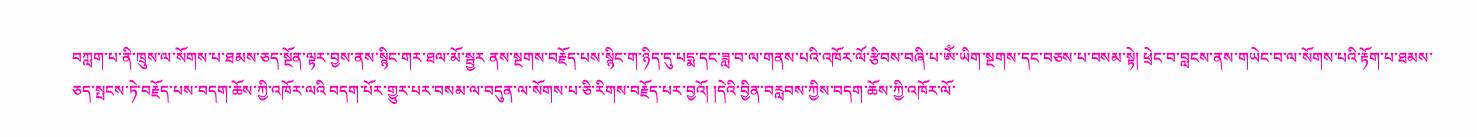བཀླག་པ་ནི་ཁྲུས་ལ་སོགས་པ་ཐམས་ཅད་སྔོན་ལྟར་བྱས་ནས་སྙིང་གར་ཐལ་མོ་སྦྱར ནས་སྔགས་བརྗོད་པས་སྙིང་ག་ཉིད་དུ་པདྨ་དང་ཟླ་བ་ལ་གནས་པའི་འཁོར་ལོ་རྩིབས་བཞི་པ་ཨོཾ་ཡིག་སྔགས་དང་བཅས་པ་བསམ་སྟེ། ཕྲེང་བ་བླངས་ནས་གཡེང་བ་ལ་སོགས་པའི་རྟོག་པ་ཐམས་ཅད་སྤངས་ཏེ་བརྗོད་པས་བདག་ཆོས་ཀྱི་འཁོར་ལའི བདག་པོར་གྱུར་པར་བསམ་ལ་བདུན་ལ་སོགས་པ་ཅི་རིགས་བརྗོད་པར་བྱའོ། །དེའི་བྱིན་བརླབས་ཀྱིས་བདག་ཆོས་ཀྱི་འཁོར་ལོ་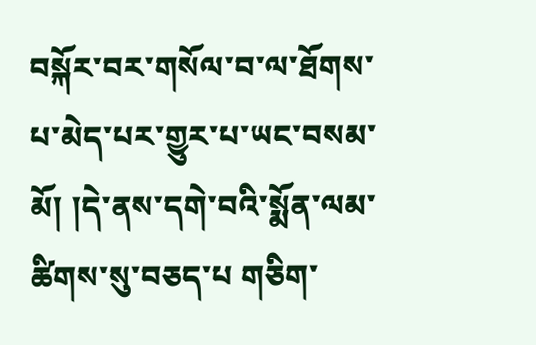བསྐོར་བར་གསོལ་བ་ལ་ཐོགས་པ་མེད་པར་གྱུར་པ་ཡང་བསམ་མོ། །དེ་ནས་དགེ་བའི་སྨོན་ལམ་ཚིགས་སུ་བཅད་པ གཅིག་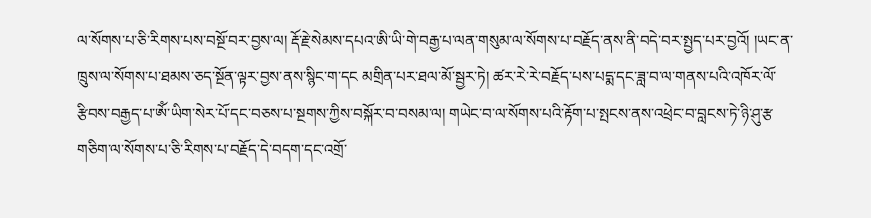ལ་སོགས་པ་ཅི་རིགས་པས་བསྔོ་བར་བྱས་ལ། རྡོ་རྗེ་སེམས་དཔའ་ཨི་ཡི་གེ་བརྒྱ་པ་ལན་གསུམ་ལ་སོགས་པ་བརྗོད་ནས་ནི་བདེ་བར་སྤྱད་པར་བྱའོ། །ཡང་ན་ཁྲུས་ལ་སོགས་པ་ཐམས་ཅད་སྔོན་ལྟར་བྱས་ནས་སྙིང་ག་དང མགྲིན་པར་ཐལ་མོ་སྦྱར་ཏེ། ཚར་རེ་རེ་བརྗོད་པས་པདྨ་དང་ཟླ་བ་ལ་གནས་པའི་འཁོར་ལོ་རྩིབས་བརྒྱད་པ་ཨོཾ་ཡིག་སེར་པོ་དང་བཅས་པ་སྔགས་ཀྱིས་བསྐོར་བ་བསམ་ལ། གཡེང་བ་ལ་སོགས་པའི་རྟོག་པ་སྤངས་ནས་འཕྲེང་བ་བླངས་ཏེ་ཉི་ཤུ་རྩ གཅིག་ལ་སོགས་པ་ཅི་རིགས་པ་བརྗོད་དེ་བདག་དང་འགྲོ་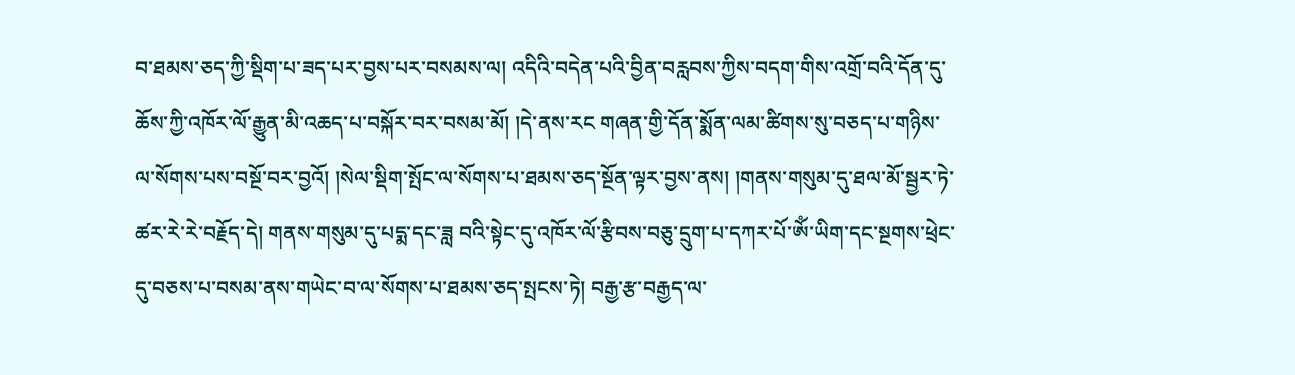བ་ཐམས་ཅད་ཀྱི་སྡིག་པ་ཟད་པར་བྱས་པར་བསམས་ལ། འདིའི་བདེན་པའི་བྱིན་བརླབས་ཀྱིས་བདག་གིས་འགྲོ་བའི་དོན་དུ་ཆོས་ཀྱི་འཁོར་ལོ་རྒྱུན་མི་འཆད་པ་བསྐོར་བར་བསམ་མོ། །དེ་ནས་རང གཞན་གྱི་དོན་སྨོན་ལམ་ཚིགས་སུ་བཅད་པ་གཉིས་ལ་སོགས་པས་བསྔོ་བར་བྱའོ། །སེལ་སྡིག་སྤོང་ལ་སོགས་པ་ཐམས་ཅད་སྔོན་ལྟར་བྱས་ནས། །གནས་གསུམ་དུ་ཐལ་མོ་སྦྱར་ཏེ་ཚར་རེ་རེ་བརྗོད་དེ། གནས་གསུམ་དུ་པདྨ་དང་ཟླ བའི་སྟེང་དུ་འཁོར་ལོ་རྩིབས་བཅུ་དྲུག་པ་དཀར་པོ་ཨོཾ་ཡིག་དང་སྔགས་ཕྲེང་དུ་བཅས་པ་བསམ་ནས་གཡེང་བ་ལ་སོགས་པ་ཐམས་ཅད་སྤངས་ཏེ། བརྒྱ་རྩ་བརྒྱད་ལ་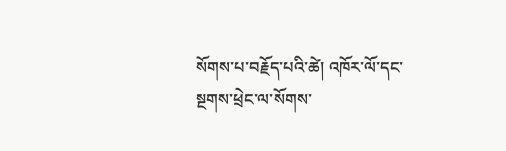སོགས་པ་བརྗོད་པའི་ཚེ། འཁོར་ལོ་དང་སྔགས་ཕྲེང་ལ་སོགས་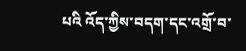པའི འོད་ཀྱིས་བདག་དང་འགྲོ་བ་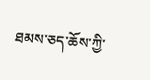ཐམས་ཅད་ཆོས་ཀྱི་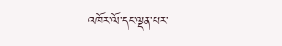འཁོར་ལོ་དང་ལྡན་པར་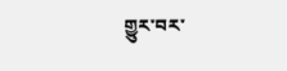གྱུར་བར་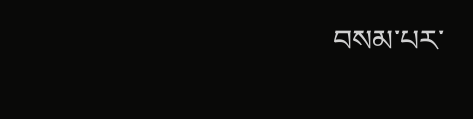བསམ་པར་